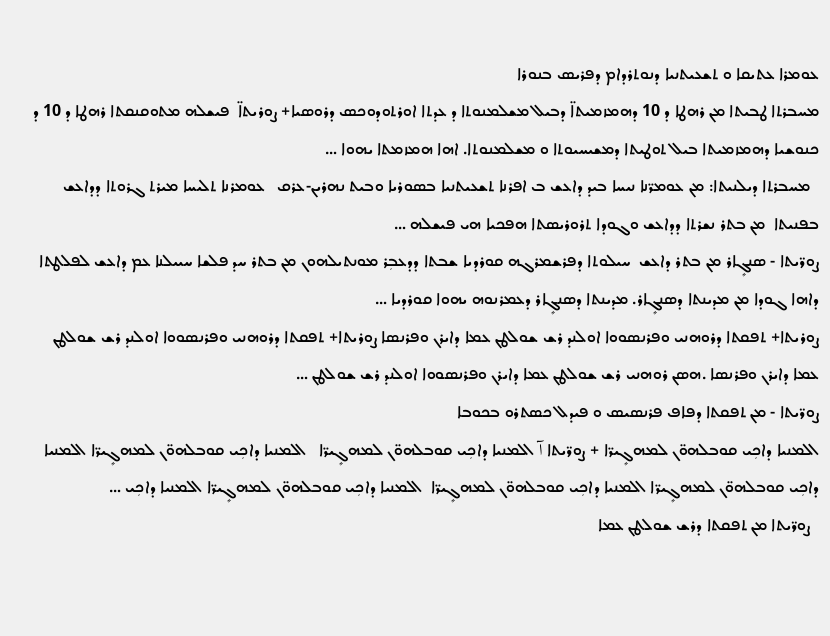ܥܘܡܪܐ ܥܬܝܩܐ ܘ ܬܫܥܝܬܢܝܐ ܕܢܘܬܪܕܐܡ ܕܦܪܝܣ ܒܢܘܪܐ
ܡܚܒܪܬܐ ܛܒܝܬܐ ܡܢ ܪܗܛܐ ܕ 10 ܕܗܡܙܡܝܬܐ̈ ܕܒܝܠ ܡܫܠܡܢܘܬܐ ܕ ܥܕܬܐ ܐܘܪܬܘܕܘܟܣ ܕܪܘܣܝܐ+ ܨܘܪܝܬܐ̈  ܦܝܫܠܗ ܡܬܘܩܢܩܬܐ ܪܗܛܐ ܕ 10 ܕ ܟܢܘܫܝܐ ܕܗܡܙܡܝܬܐ ܒܝܠ ܬܘܛܝܬܐ ܕܡܫܝܚܝܘܬܐ ܘ ܡܫܠܡܢܘܬܐ. ܐܗܐ ܗܡܙܡܬܐ ܝܗܘܐ …
  ܡܚܒܪܬܐ ܕܝܠܢܝܬܐ: ܡܢ ܥܘܡܪ̈ܢܐ ܢܝܚܐ ܒܝܕ ܕܐܥܫ ܒ ܐܦܪܢܐ ܬܫܥܝܬܢܝܐ ܒܣܘܪܝܐ ܘܒܝܬ ܢܗܪܝܢ-ܥܪܩ   ܥܘܡܪܢܐ ܬܠܝܚܐ ܡܝܪܬ ܓܪܘܬܐ ܕܕܐܥܫ ܒܦܢܝܬܐ  ܡܢ ܒܬܪ ܢܫܪܬܐ ܕܕܐܥܫ ܘܓܘܕܐ ܬܪܘܪܝܣܬܐ ܗܦܟܝܐ ܗܝ ܦܝܫܠܗ …
ܨܘܪ̈ܝܬܐ - ܣܢܓܻܐܪ ܡܢ ܒܬܪ ܕܐܥܫ  ܚܝܠܘܬܐ ܕܦܪܫܡܪܓܗ ܩܘܪܕܝܐ ܫܒܬܐ ܕܕܥܒܼܪ ܡܘܢܬܝܠܗܘܢ ܡܢ ܒܬܪ ܚܕ ܦܠܫܐ ܚܝܝܠܢܐ ܥܡ ܕܐܥܫ ܠܦܠܛܬܐ ܕܐܗܐ ܓܘܕܐ ܡܢ ܡܕܝܢܬܐ ܕܣܢܓܻܐܪ. ܡܕܝܢܬܐ ܕܣܢܓܻܐܪ ܕܥܡܪܢܘܗ ܝܗܘܐ ܩܘܪܕܝܐ …
ܨܘܪܝܬܐ+ ܬܦܩܬܐ ܕܪܘܗܢܝ ܘܦܪܢܣܘܘܐ ܐܘܠܢܕ ܪܫ ܫܘܠܛܢ ܥܡܐ ܕܐܝܪܢ ܘܦܪܢܣܐ ܨܘܪܝܬܐ+ ܬܦܩܬܐ ܕܪܘܗܢܝ ܘܦܪܢܣܘܘܐ ܐܘܠܢܕ ܪܫ ܫܘܠܛܢ ܥܡܐ ܕܐܝܪܢ ܘܦܪܢܣܐ .ܗܣܢ ܪܘܗܢܝ ܪܫ ܫܘܠܛܢ ܥܡܐ ܕܐܝܪܢ ܘܦܪܢܣܘܘܐ ܐܘܠܢܕ ܪܫ ܫܘܠܛܢ …
ܨܘܪ̈ܝܬܐ - ܡܢ ܬܦܩܬܐ ܕܦܐܦ ܦܪܢܣܝܣ ܘ ܦܝܕܠ ܟܣܬܪܘ ܒܟܘܒܐ
ܐܠܡܢܝܐ ܕܐܟܼܝ ܩܘܒܠܗܘ̈ܢ ܠܡܗܓܻܝܪ̈ܐ + ܨܘܪ̈ܝܬܐ آ ܐܠܡܢܝܐ ܕܐܟܼܝ ܩܘܒܠܗܘ̈ܢ ܠܡܗܓܻܝܪ̈ܐ   ܐܠܡܢܝܐ ܕܐܟܼܝ ܩܘܒܠܗܘ̈ܢ ܠܡܗܓܻܝܪ̈ܐ ܐܠܡܢܝܐ ܕܐܟܼܝ ܩܘܒܠܗܘ̈ܢ ܠܡܗܓܻܝܪ̈ܐ ܐܠܡܢܝܐ ܕܐܟܼܝ ܩܘܒܠܗܘ̈ܢ ܠܡܗܓܻܝܪ̈ܐ  ܐܠܡܢܝܐ ܕܐܟܼܝ ܩܘܒܠܗܘ̈ܢ ܠܡܗܓܻܝܪ̈ܐ ܐܠܡܢܝܐ ܕܐܟܼܝ …
  ܨܘܪ̈ܝܬܐ ܡܢ ܬܦܩܬܐ ܕܪܫ ܫܘܠܛܢ ܥܡܐ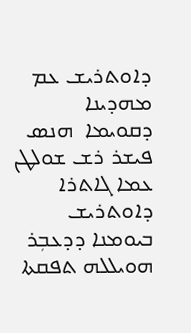ܕܐܘܬܪܝܫ ܥܡ ܡܗܕܝܢܐ ܕܩܘܝܡܐ  ܗܢܣ ܦܝܫܪ ܪܫ ܫܘܠܛܢ ܥܡܐ ܓܐܬܪܐ ܕܐܘܬܪܝܫ ܒܝܘܡܢܐ ܕܕܥܒܼܪ ܗܘܝܠܠܗ ܬܦܩܬܐ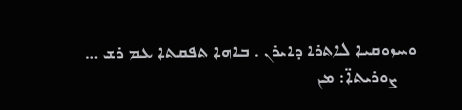ܘܚܙܘܩܝܐ ܠܐܬܪܐ ܕܐܝܪܢ . ܒܐܗܐ ܬܦܩܬܐ ܥܡ ܪܫ …
    ܨܘܪܝܬܐ̈: ܡܢ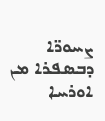ܨܚܘܪ̈ܐ ܕܒܣܦܪܐ ܡܢ ܐܘܪܚܐ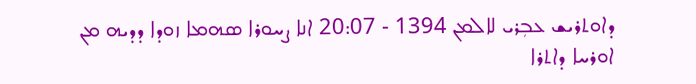ܕܐܘܬܪܝܫ ܥܒܼܪܝ ܠܐܠܡܢ 1394 - 20:07 ܐܢܐ ܨܚܘܪܐ ܣܗܡܐ ܙܘܕܐ ܕܕܝܗ ܡܢ ܐܘܪܚܐ ܕܐܬܪܐ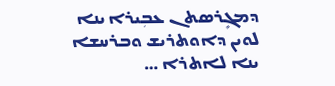ܕܡܓܻܪܣܬܢ ܥܒܼܝܪܐ ܝܢܐ ܠܘܝܢ ܕܐܘܬܪܝܫ ܘܒܪܚܫܐ ܝܢܐ ܠܐܬܪܐ …